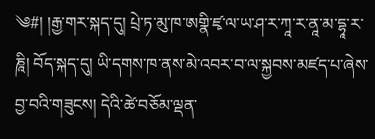༄#། །རྒྱ་གར་སྐད་དུ། པྲེ་ཏ་མུ་ཁ་ཨགྣི་ཛྭ་ལ་ཡ་ཤ་ར་ཀཱ་ར་ནཱ་མ་དྷཱ་ར་ཎཱི། བོད་སྐད་དུ། ཡི་དགས་ཁ་ནས་མེ་འབར་བ་ལ་སྐྱབས་མཛད་པ་ཞེས་བྱ་བའི་གཟུངས། དེའི་ཚེ་བཅོམ་ལྡན་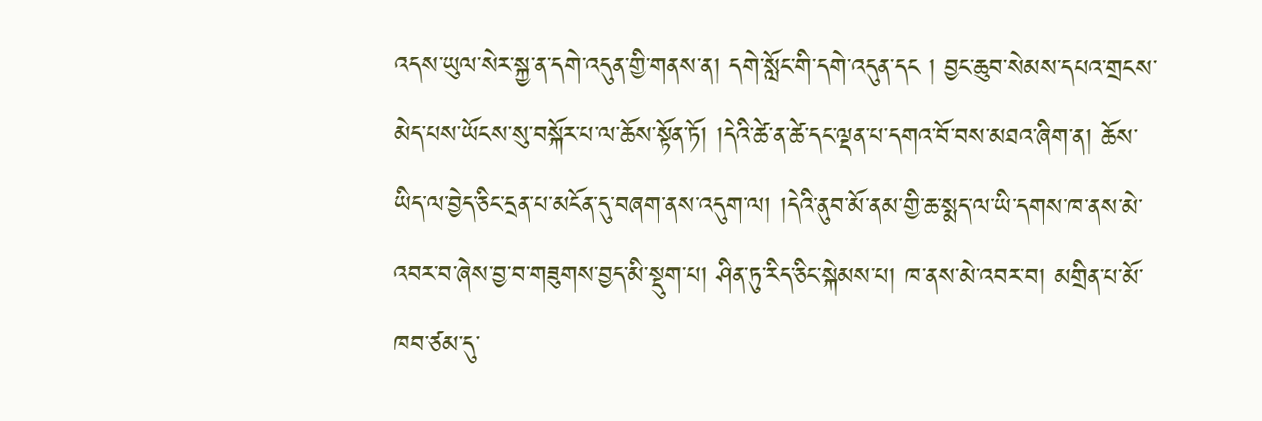འདས་ཡུལ་སེར་སྐྱ་ན་དགེ་འདུན་གྱི་གནས་ན། དགེ་སློང་གི་དགེ་འདུན་དང ། བྱང་ཆུབ་སེམས་དཔའ་གྲངས་མེད་པས་ཡོངས་སུ་བསྐོར་པ་ལ་ཆོས་སྟོན་ཏོ། །དེའི་ཚེ་ན་ཚེ་དང་ལྡན་པ་དགའ་བོ་བས་མཐའ་ཞིག་ན། ཆོས་ཡིད་ལ་བྱེད་ཅིང་དྲན་པ་མངོན་དུ་བཞག་ནས་འདུག་ལ། །དེའི་ནུབ་མོ་ནམ་གྱི་ཆ་སྨད་ལ་ཡི་དགས་ཁ་ནས་མེ་འབར་བ་ཞེས་བྱ་བ་གཟུགས་བྱད་མི་སྡུག་པ། ཤིན་ཏུ་རིད་ཅིང་སྐེམས་པ། ཁ་ནས་མེ་འབར་བ། མགྲིན་པ་མོ་ཁབ་ཙམ་དུ་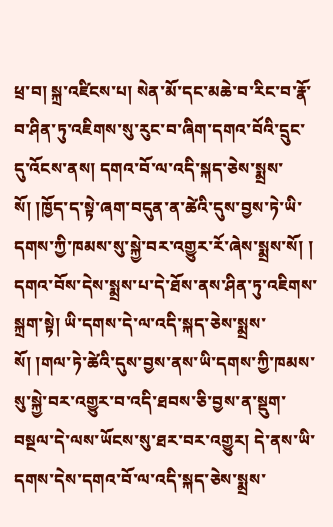ཕྲ་བ། སྐྲ་འཛིངས་པ། སེན་མོ་དང་མཆེ་བ་རིང་བ་རྣོ་བ་ཤིན་ཏུ་འཇིགས་སུ་རུང་བ་ཞིག་དགའ་བོའི་དྲུང་དུ་འོངས་ནས། དགའ་བོ་ལ་འདི་སྐད་ཅེས་སྨྲས་སོ། །ཁྱོད་ད་སྟེ་ཞག་བདུན་ན་ཚེའི་དུས་བྱས་ཏེ་ཡི་དགས་ཀྱི་ཁམས་སུ་སྐྱེ་བར་འགྱུར་རོ་ཞེས་སྨྲས་སོ། །
དགའ་བོས་དེས་སྨྲས་པ་དེ་ཐོས་ནས་ཤིན་ཏུ་འཇིགས་སྐྲག་སྟེ། ཡི་དགས་དེ་ལ་འདི་སྐད་ཅེས་སྨྲས་སོ། །གལ་ཏེ་ཚེའི་དུས་བྱས་ནས་ཡི་དགས་ཀྱི་ཁམས་སུ་སྐྱེ་བར་འགྱུར་བ་འདི་ཐབས་ཅི་བྱས་ན་སྡུག་བསྔལ་དེ་ལས་ཡོངས་སུ་ཐར་བར་འགྱུར། དེ་ནས་ཡི་དགས་དེས་དགའ་བོ་ལ་འདི་སྐད་ཅེས་སྨྲས་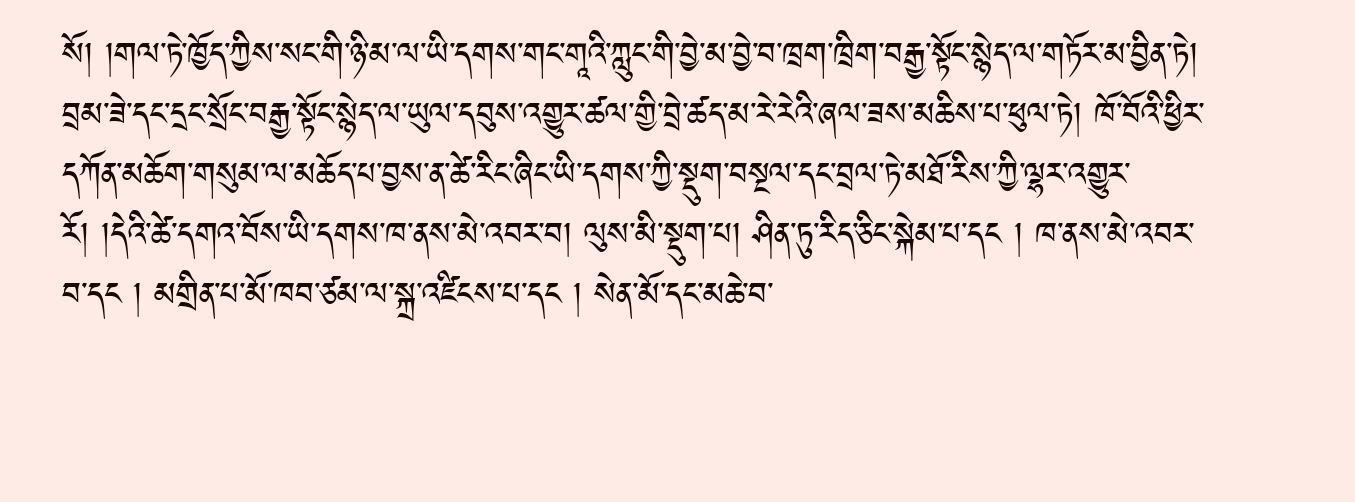སོ། །གལ་ཏེ་ཁྱོད་ཀྱིས་སང་གི་ཉི་མ་ལ་ཡི་དགས་གང་གཱའི་ཀླུང་གི་བྱེ་མ་བྱེ་བ་ཁྲག་ཁྲིག་བརྒྱ་སྟོང་སྙེད་ལ་གཏོར་མ་བྱིན་ཏེ། བྲམ་ཟེ་དང་དྲང་སྲོང་བརྒྱ་སྟོང་སྙེད་ལ་ཡུལ་དབུས་འགྱུར་ཚལ་གྱི་བྲེ་ཚད་མ་རེ་རེའི་ཞལ་ཟས་མཆིས་པ་ཕུལ་ཏེ། ཁོ་བོའི་ཕྱིར་དཀོན་མཆོག་གསུམ་ལ་མཆོད་པ་བྱས་ན་ཚེ་རིང་ཞིང་ཡི་དགས་ཀྱི་སྡུག་བསྔལ་དང་བྲལ་ཏེ་མཐོ་རིས་ཀྱི་ལྷར་འགྱུར་རོ། །དེའི་ཚེ་དགའ་བོས་ཡི་དགས་ཁ་ནས་མེ་འབར་བ། ལུས་མི་སྡུག་པ། ཤིན་ཏུ་རིད་ཅིང་སྐེམ་པ་དང ། ཁ་ནས་མེ་འབར་བ་དང ། མགྲིན་པ་མོ་ཁབ་ཙམ་ལ་སྐྲ་འཛིངས་པ་དང ། སེན་མོ་དང་མཆེ་བ་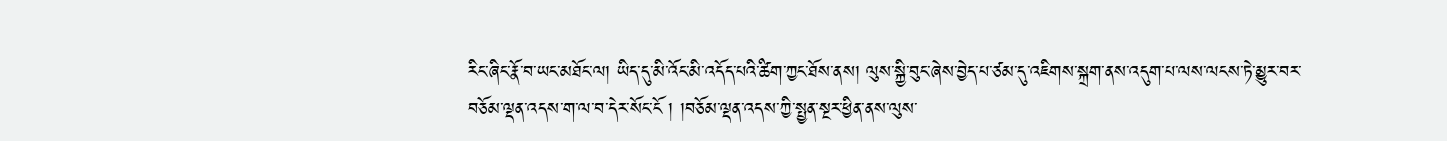རིང་ཞིང་རྣོ་བ་ཡང་མཐོང་ལ། ཡིད་དུ་མི་འོང་མི་འདོད་པའི་ཚིག་ཀྱང་ཐོས་ནས། ལུས་སྐྱི་བུང་ཞེས་བྱེད་པ་ཙམ་དུ་འཇིགས་སྐྲག་ནས་འདུག་པ་ལས་ལངས་ཏེ་མྱུར་བར་བཅོམ་ལྡན་འདས་ག་ལ་བ་དེར་སོང་ངོ ། །བཅོམ་ལྡན་འདས་ཀྱི་སྤྱན་སྔར་ཕྱིན་ནས་ལུས་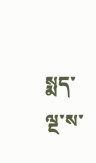སྨད་ལྔ་ས་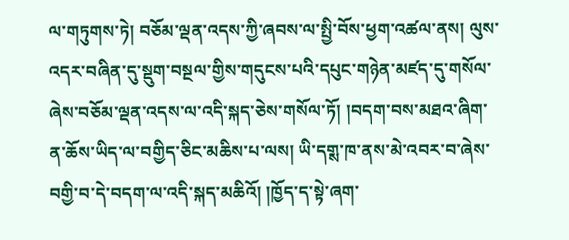ལ་གཏུགས་ཏེ། བཅོམ་ལྡན་འདས་ཀྱི་ཞབས་ལ་སྤྱི་བོས་ཕྱག་འཚལ་ནས། ལུས་འདར་བཞིན་དུ་སྡུག་བསྔལ་གྱིས་གདུངས་པའི་དཔུང་གཉེན་མཛད་དུ་གསོལ་ཞེས་བཅོམ་ལྡན་འདས་ལ་འདི་སྐད་ཅེས་གསོལ་ཏོ། །བདག་བས་མཐའ་ཞིག་ན་ཆོས་ཡིད་ལ་བགྱིད་ཅིང་མཆིས་པ་ལས། ཡི་དགྶ་ཁ་ནས་མེ་འབར་བ་ཞེས་བགྱི་བ་དེ་བདག་ལ་འདི་སྐད་མཆིའོ། །ཁྱོད་ད་སྟེ་ཞག་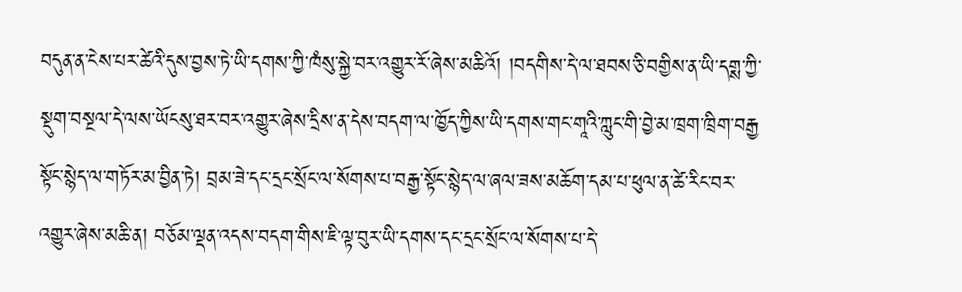བདུན་ན་ངེས་པར་ཚེའི་དུས་བྱས་ཏེ་ཡི་དགས་ཀྱི་ཁཾསུ་སྐྱེ་བར་འགྱུར་རོ་ཞེས་མཆིའོ། །བདགིས་དེ་ལ་ཐབས་ཅི་བགྱིས་ན་ཡི་དགྶ་ཀྱི་སྡུག་བསྔལ་དེ་ལས་ཡོངསུ་ཐར་བར་འགྱུར་ཞེས་དྲིས་ན་དེས་བདག་ལ་ཁྱོད་ཀྱིས་ཡི་དགས་གང་གཱའི་ཀླུང་གི་བྱེ་མ་ཁྲག་ཁྲིག་བརྒྱ
སྟོང་སྙེད་ལ་གཏོར་མ་བྱིན་ཏེ། བྲམ་ཟེ་དང་དྲང་སྲོང་ལ་སོགས་པ་བརྒྱ་སྟོང་སྙེད་ལ་ཞལ་ཟས་མཆོག་དམ་པ་ཕུལ་ན་ཚེ་རིང་བར་འགྱུར་ཞེས་མཆི་ན། བཅོམ་ལྡན་འདས་བདག་གིས་ཇི་ལྟ་བུར་ཡི་དགས་དང་དྲང་སྲོང་ལ་སོགས་པ་དེ་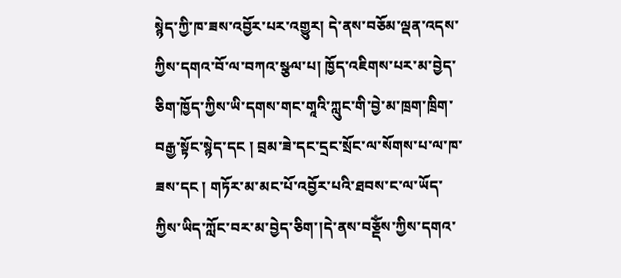སྙེད་ཀྱི་ཁ་ཟས་འབྱོར་པར་འགྱུར། དེ་ནས་བཅོམ་ལྡན་འདས་ཀྱིས་དགའ་བོ་ལ་བཀའ་སྩལ་པ། ཁྱོད་འཇིགས་པར་མ་བྱེད་ཅིག་ཁྱོད་ཀྱིས་ཡི་དགས་གང་གཱའི་ཀླུང་གི་བྱེ་མ་ཁྲག་ཁྲིག་བརྒྱ་སྟོང་སྙེད་དང ། བྲམ་ཟེ་དང་དྲང་སྲོང་ལ་སོགས་པ་ལ་ཁ་ཟས་དང ། གཏོར་མ་མང་པོ་འབྱོར་པའི་ཐབས་ང་ལ་ཡོད་ཀྱིས་ཡིད་ཀློང་བར་མ་བྱེད་ཅིག་།དེ་ནས་བཅྡོཾས་ཀྱིས་དགའ་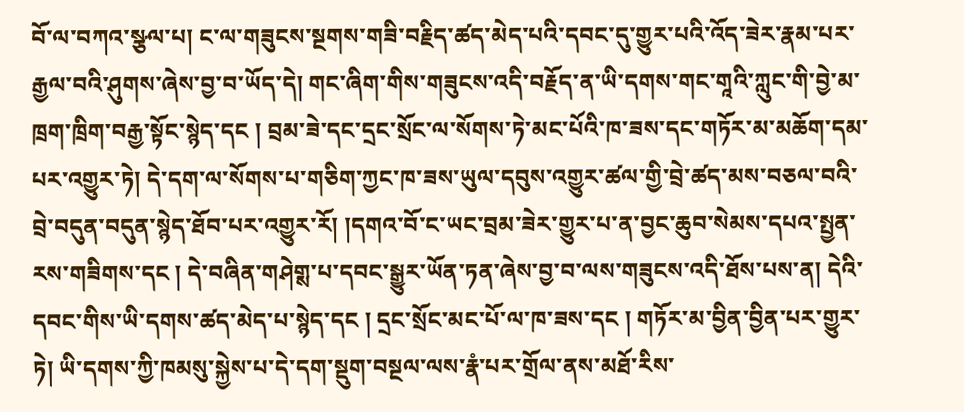བོ་ལ་བཀའ་སྩལ་པ། ང་ལ་གཟུངས་སྔགས་གཟི་བརྗིད་ཚད་མེད་པའི་དབང་དུ་གྱུར་པའི་འོད་ཟེར་རྣམ་པར་རྒྱལ་བའི་ཤུགས་ཞེས་བྱ་བ་ཡོད་དེ། གང་ཞིག་གིས་གཟུངས་འདི་བརྗོད་ན་ཡི་དགས་གང་གཱའི་ཀླུང་གི་བྱེ་མ་ཁྲག་ཁྲིག་བརྒྱ་སྟོང་སྙེད་དང ། བྲམ་ཟེ་དང་དྲང་སྲོང་ལ་སོགས་ཏེ་མང་པོའི་ཁ་ཟས་དང་གཏོར་མ་མཆོག་དམ་པར་འགྱུར་ཏེ། དེ་དག་ལ་སོགས་པ་གཅིག་ཀྱང་ཁ་ཟས་ཡུལ་དབུས་འགྱུར་ཚལ་གྱི་བྲེ་ཚད་མས་བཅལ་བའི་བྲེ་བདུན་བདུན་སྙེད་ཐོབ་པར་འགྱུར་རོ། །དགའ་བོ་ང་ཡང་བྲམ་ཟེར་གྱུར་པ་ན་བྱང་ཆུབ་སེམས་དཔའ་སྤྱན་རས་གཟིགས་དང ། དེ་བཞིན་གཤེགྶ་པ་དབང་སྒྱུར་ཡོན་ཏན་ཞེས་བྱ་བ་ལས་གཟུངས་འདི་ཐོས་པས་ན། དེའི་དབང་གིས་ཡི་དགས་ཚད་མེད་པ་སྙེད་དང ། དྲང་སྲོང་མང་པོ་ལ་ཁ་ཟས་དང ། གཏོར་མ་བྱིན་བྱིན་པར་གྱུར་ཏེ། ཡི་དགས་ཀྱི་ཁམསུ་སྐྱེས་པ་དེ་དག་སྡུག་བསྔལ་ལས་རྣཾ་པར་གྲོལ་ནས་མཐོ་རིས་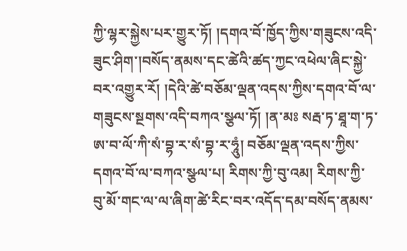ཀྱི་ལྷར་སྐྱེས་པར་གྱུར་ཏོ། །དགའ་བོ་ཁྱོད་ཀྱིས་གཟུངས་འདི་ཟུང་ཤིག་།བསོད་ནམས་དང་ཚེའི་ཚད་ཀྱང་འཕེལ་ཞིང་སྐྱེ་བར་འགྱུར་རོ། །དེའི་ཚེ་བཅོམ་ལྡན་འདས་ཀྱིས་དགའ་བོ་ལ་གཟུངས་སྔགས་འདི་བཀའ་སྩལ་ཏོ། །ན་མཿ སརྦ་ཏ་ཐཱ་ག་ཏ་ཨ་བ་ལོ་ཀི་སཾ་བྷ་ར་སཾ་བྷ་ར་ཧཱུཾ། བཅོམ་ལྡན་འདས་ཀྱིས་དགའ་བོ་ལ་བཀའ་སྩལ་པ། རིགས་ཀྱི་བུ་འམ། རིགས་ཀྱི་བུ་མོ་གང་ལ་ལ་ཞིག་ཚེ་རིང་བར་འདོད་དམ་བསོད་ནམས་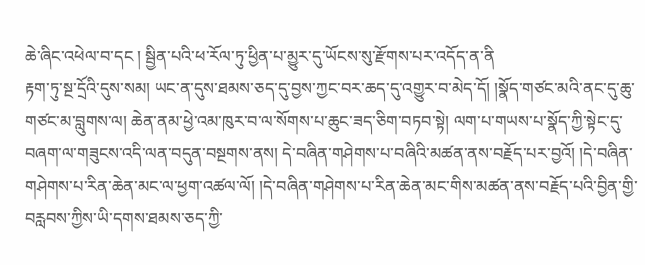ཆེ་ཞིང་འཕེལ་བ་དང ། སྦྱིན་པའི་ཕ་རོལ་ཏུ་ཕྱིན་པ་མྱུར་དུ་ཡོངས་སུ་རྫོགས་པར་འདོད་ན་ནི
རྟག་ཏུ་སྔ་དྲོའི་དུས་སམ། ཡང་ན་དུས་ཐམས་ཅད་དུ་བྱས་ཀྱང་བར་ཆད་དུ་འགྱུར་བ་མེད་དོ། །སྣོད་གཙང་མའི་ནང་དུ་ཆུ་གཙང་མ་བླུགས་ལ། ཆེན་ནམ་ཕྱེ་འམ་ཁུར་བ་ལ་སོགས་པ་ཆུང་ཟད་ཅིག་བཏབ་སྟེ། ལག་པ་གཡས་པ་སྣོད་ཀྱི་སྟེང་དུ་བཞག་ལ་གཟུངས་འདི་ལན་བདུན་བསྔགས་ནས། དེ་བཞིན་གཤེགས་པ་བཞིའི་མཚན་ནས་བརྗོད་པར་བྱའོ། །དེ་བཞིན་གཤེགས་པ་རིན་ཆེན་མང་ལ་ཕྱག་འཚལ་ལོ། །དེ་བཞིན་གཤེགས་པ་རིན་ཆེན་མང་གིས་མཚན་ནས་བརྗོད་པའི་བྱིན་གྱི་བརླབས་ཀྱིས་ཡི་དགས་ཐམས་ཅད་ཀྱི་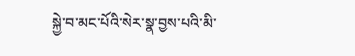སྐྱེ་བ་མང་པོའི་སེར་སྣ་བྱས་པའི་མི་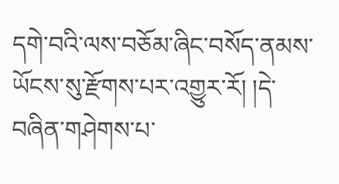དགེ་བའི་ལས་བཅོམ་ཞིང་བསོད་ནམས་ཡོངས་སུ་རྫོགས་པར་འགྱུར་རོ། །དེ་བཞིན་གཤེགས་པ་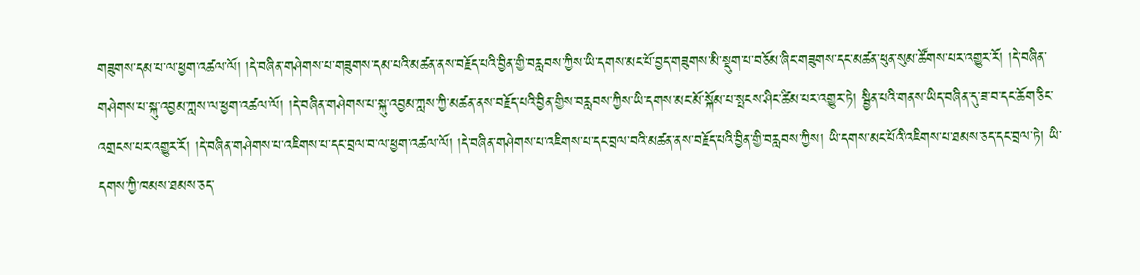གཟུགས་དམ་པ་ལ་ཕྱག་འཚལ་ལོ། །དེ་བཞིན་གཤེགས་པ་གཟུགས་དམ་པའི་མཚན་ནས་བརྗོད་པའི་བྱིན་གྱི་བརླབས་ཀྱིས་ཡི་དགས་མང་པོ་བྱད་གཟུགས་མི་སྡུག་པ་བཅོམ་ཞིང་གཟུགས་དང་མཚན་ཕུན་སུམ་ཚོགས་པར་འགྱུར་རོ། །དེ་བཞིན་གཤེགས་པ་སྐུ་འབྱམ་ཀླས་ལ་ཕྱག་འཚལ་ལོ། །དེ་བཞིན་གཤེགས་པ་སྐུ་འབྱམ་ཀླས་ཀྱི་མཚན་ནས་བརྗོད་པའི་བྱིན་གྱིས་བརླབས་ཀྱིས་ཡི་དགས་མང་མོ་སྐོམ་པ་སྤངས་ཤིང་ཚིམ་པར་འགྱུར་ཏེ། སྦྱིན་པའི་གནས་ཡིད་བཞིན་དུ་ཟ་བ་དང་ཆོག་ཅིང་འགྲངས་པར་འགྱུར་རོ། །དེ་བཞིན་གཤེགས་པ་འཇིགས་པ་དང་བྲལ་བ་ལ་ཕྱག་འཚལ་ལོ། །དེ་བཞིན་གཤེགས་པ་འཇིགས་པ་དང་བྲལ་བའི་མཚན་ནས་བརྗོད་པའི་བྱིན་གྱི་བརླབས་ཀྱིས། ཡི་དགས་མང་པོའི་འཇིགས་པ་ཐམས་ཅད་དང་བྲལ་ཏེ། ཡི་དགས་ཀྱི་ཁམས་ཐམས་ཅད་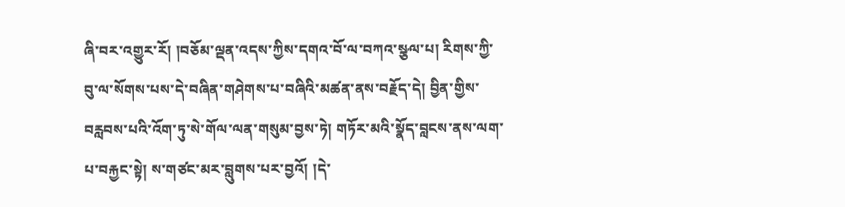ཞི་བར་འགྱུར་རོ། །བཅོམ་ལྡན་འདས་ཀྱིས་དགའ་བོ་ལ་བཀའ་སྩལ་པ། རིགས་ཀྱི་བུ་ལ་སོགས་པས་དེ་བཞིན་གཤེགས་པ་བཞིའི་མཚན་ནས་བརྗོད་དེ། བྱིན་གྱིས་བརླབས་པའི་འོག་ཏུ་སེ་གོལ་ལན་གསུམ་བྱས་ཏེ། གཏོར་མའི་སྣོད་བླངས་ནས་ལག་པ་བརྐྱང་སྟེ། ས་གཙང་མར་བླུགས་པར་བྱའོ། །དེ་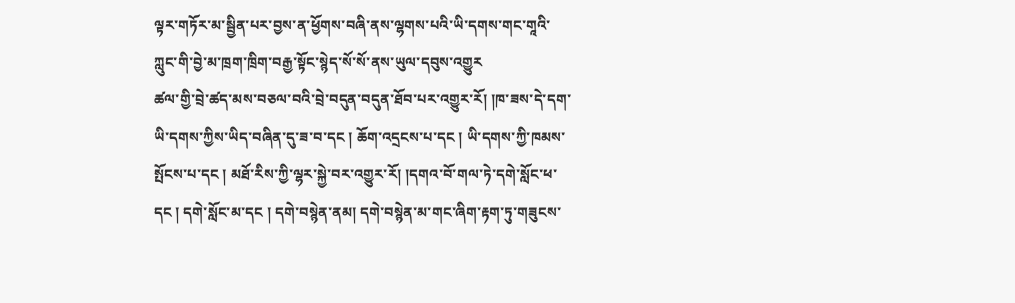ལྟར་གཏོར་མ་སྦྱིན་པར་བྱས་ན་ཕྱོགས་བཞི་ནས་ལྷགས་པའི་ཡི་དགས་གང་གཱའི་ཀླུང་གི་བྱེ་མ་ཁྲག་ཁྲིག་བརྒྱ་སྟོང་སྙེད་སོ་སོ་ནས་ཡུལ་དབུས་འགྱུར
ཚལ་གྱི་བྲེ་ཚད་མས་བཅལ་བའི་བྲེ་བདུན་བདུན་ཐོབ་པར་འགྱུར་རོ། །ཁ་ཟས་དེ་དག་ཡི་དགས་ཀྱིས་ཡིད་བཞིན་དུ་ཟ་བ་དང ། ཆོག་འདྲངས་པ་དང ། ཡི་དགས་ཀྱི་ཁམས་སྤོངས་པ་དང ། མཐོ་རིས་ཀྱི་ལྷར་སྐྱེ་བར་འགྱུར་རོ། །དགའ་བོ་གལ་ཏེ་དགེ་སློང་ཕ་དང ། དགེ་སློང་མ་དང ། དགེ་བསྙེན་ནམ། དགེ་བསྙེན་མ་གང་ཞིག་རྟག་ཏུ་གཟུངས་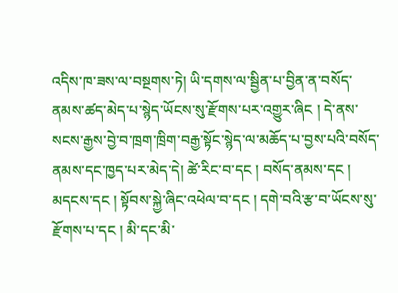འདིས་ཁ་ཟས་ལ་བསྔགས་ཏེ། ཡི་དགས་ལ་སྦྱིན་པ་བྱིན་ན་བསོད་ནམས་ཚད་མེད་པ་སྙེད་ཡོངས་སུ་རྫོགས་པར་འགྱུར་ཞིང ། དེ་ནས་སངས་རྒྱས་བྱེ་བ་ཁྲག་ཁྲིག་བརྒྱ་སྟོང་སྙེད་ལ་མཆོད་པ་བྱས་པའི་བསོད་ནམས་དང་ཁྱད་པར་མེད་དེ། ཚེ་རིང་བ་དང ། བསོད་ནམས་དང ། མདངས་དང ། སྟོབས་སྐྱེ་ཞིང་འཕེལ་བ་དང ། དགེ་བའི་རྩ་བ་ཡོངས་སུ་རྫོགས་པ་དང ། མི་དང་མི་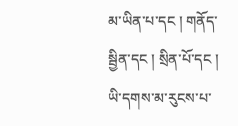མ་ཡིན་པ་དང ། གནོད་སྦྱིན་དང ། སྲིན་པོ་དང ། ཡི་དགས་མ་རུངས་པ་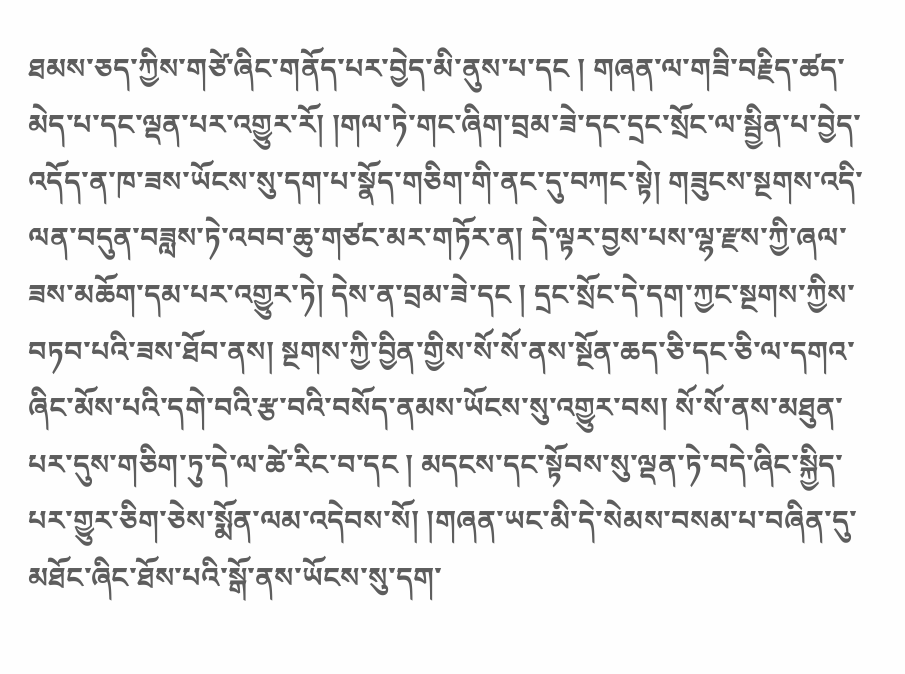ཐམས་ཅད་ཀྱིས་གཙེ་ཞིང་གནོད་པར་བྱེད་མི་ནུས་པ་དང ། གཞན་ལ་གཟི་བརྗིད་ཚད་མེད་པ་དང་ལྡན་པར་འགྱུར་རོ། །གལ་ཏེ་གང་ཞིག་བྲམ་ཟེ་དང་དྲང་སྲོང་ལ་སྦྱིན་པ་བྱེད་འདོད་ན་ཁ་ཟས་ཡོངས་སུ་དག་པ་སྣོད་གཅིག་གི་ནང་དུ་བཀང་སྟེ། གཟུངས་སྔགས་འདི་ལན་བདུན་བཟླས་ཏེ་འབབ་ཆུ་གཙང་མར་གཏོར་ན། དེ་ལྟར་བྱས་པས་ལྷ་རྫས་ཀྱི་ཞལ་ཟས་མཆོག་དམ་པར་འགྱུར་ཏེ། དེས་ན་བྲམ་ཟེ་དང ། དྲང་སྲོང་དེ་དག་ཀྱང་སྔགས་ཀྱིས་བཏབ་པའི་ཟས་ཐོབ་ནས། སྔགས་ཀྱི་བྱིན་གྱིས་སོ་སོ་ནས་སྔོན་ཆད་ཅི་དང་ཅི་ལ་དགའ་ཞིང་མོས་པའི་དགེ་བའི་རྩ་བའི་བསོད་ནམས་ཡོངས་སུ་འགྱུར་བས། སོ་སོ་ནས་མཐུན་པར་དུས་གཅིག་ཏུ་དེ་ལ་ཚེ་རིང་བ་དང ། མདངས་དང་སྟོབས་སུ་ལྡན་ཏེ་བདེ་ཞིང་སྐྱིད་པར་གྱུར་ཅིག་ཅེས་སྨོན་ལམ་འདེབས་སོ། །གཞན་ཡང་མི་དེ་སེམས་བསམ་པ་བཞིན་དུ་མཐོང་ཞིང་ཐོས་པའི་སྒོ་ནས་ཡོངས་སུ་དག་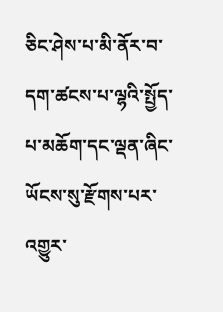ཅིང་ཤེས་པ་མི་ནོར་བ་དག་ཚངས་པ་ལྷའི་སྤྱོད་པ་མཆོག་དང་ལྡན་ཞིང་ཡོངས་སུ་རྫོགས་པར་འགྱུར་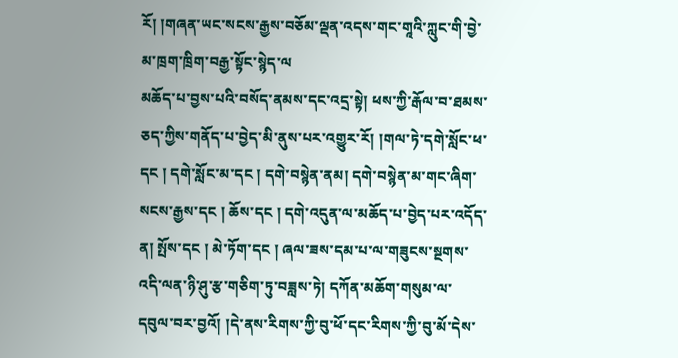རོ། །གཞན་ཡང་སངས་རྒྱས་བཅོམ་ལྡན་འདས་གང་གཱའི་ཀླུང་གི་བྱེ་མ་ཁྲག་ཁྲིག་བརྒྱ་སྟོང་སྙེད་ལ
མཆོད་པ་བྱས་པའི་བསོད་ནམས་དང་འདྲ་སྟེ། ཕས་ཀྱི་རྒོལ་བ་ཐམས་ཅད་ཀྱིས་གནོད་པ་བྱེད་མི་ནུས་པར་འགྱུར་རོ། །གལ་ཏེ་དགེ་སློང་ཕ་དང ། དགེ་སློང་མ་དང ། དགེ་བསྙེན་ནམ། དགེ་བསྙེན་མ་གང་ཞིག་སངས་རྒྱས་དང ། ཆོས་དང ། དགེ་འདུན་ལ་མཆོད་པ་བྱེད་པར་འདོད་ན། སྤོས་དང ། མེ་ཏོག་དང ། ཞལ་ཟས་དམ་པ་ལ་གཟུངས་སྔགས་འདི་ལན་ཉི་ཤུ་རྩ་གཅིག་ཏུ་བཟླས་ཏེ། དཀོན་མཆོག་གསུམ་ལ་དབུལ་བར་བྱའོ། །དེ་ནས་རིགས་ཀྱི་བུ་ཕོ་དང་རིགས་ཀྱི་བུ་མོ་དེས་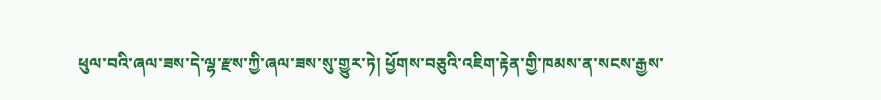ཕུལ་བའི་ཞལ་ཟས་དེ་ལྷ་རྫས་ཀྱི་ཞལ་ཟས་སུ་གྱུར་ཏེ། ཕྱོགས་བཅུའི་འཇིག་རྟེན་གྱི་ཁམས་ན་སངས་རྒྱས་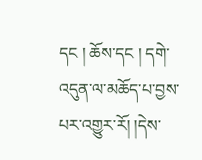དང ། ཆོས་དང ། དགེ་འདུན་ལ་མཆོད་པ་བྱས་པར་འགྱུར་རོ། །དེས་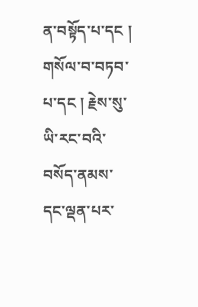ན་བསྟོད་པ་དང ། གསོལ་བ་བཏབ་པ་དང ། རྗེས་སུ་ཡི་རང་བའི་བསོད་ནམས་དང་ལྡན་པར་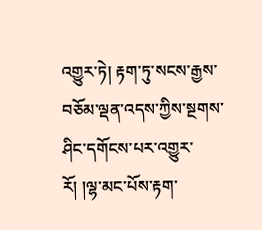འགྱུར་ཏེ། རྟག་ཏུ་སངས་རྒྱས་བཅོམ་ལྡན་འདས་ཀྱིས་སྔགས་ཤིང་དགོངས་པར་འགྱུར་རོ། །ལྷ་མང་པོས་རྟག་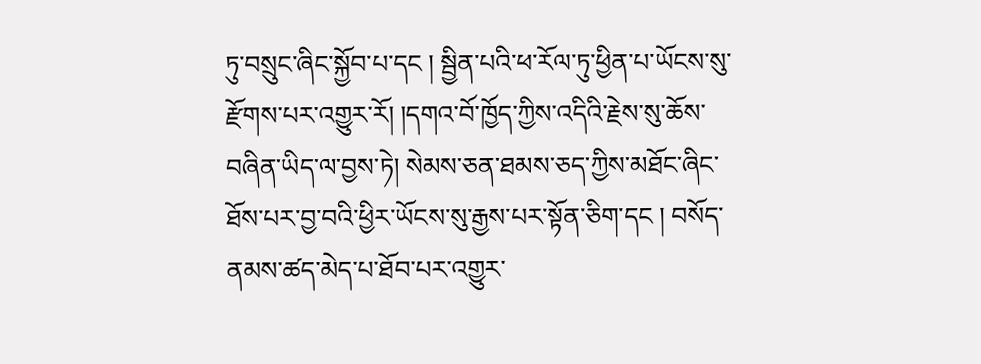ཏུ་བསྲུང་ཞིང་སྐྱོབ་པ་དང ། སྦྱིན་པའི་ཕ་རོལ་ཏུ་ཕྱིན་པ་ཡོངས་སུ་རྫོགས་པར་འགྱུར་རོ། །དགའ་བོ་ཁྱོད་ཀྱིས་འདིའི་རྗེས་སུ་ཆོས་བཞིན་ཡིད་ལ་བྱས་ཏེ། སེམས་ཅན་ཐམས་ཅད་ཀྱིས་མཐོང་ཞིང་ཐོས་པར་བྱ་བའི་ཕྱིར་ཡོངས་སུ་རྒྱས་པར་སྟོན་ཅིག་དང ། བསོད་ནམས་ཚད་མེད་པ་ཐོབ་པར་འགྱུར་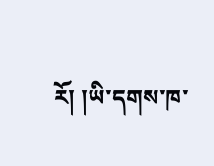རོ། །ཡི་དགས་ཁ་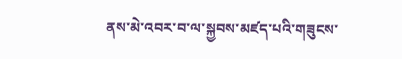ནས་མེ་འབར་བ་ལ་སྐྱབས་མཛད་པའི་གཟུངས་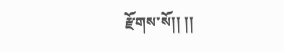རྫོགས་སོ།། །།